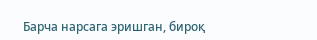Барча нарсага эришган, бироқ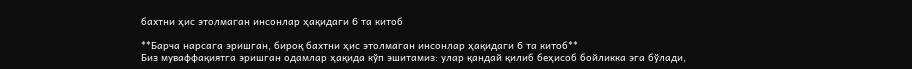бахтни ҳис этолмаган инсонлар ҳақидаги 6 та китоб

**Барча нарсага эришган, бироқ бахтни ҳис этолмаган инсонлар ҳақидаги 6 та китоб**
Биз муваффақиятга эришган одамлар ҳақида кўп эшитамиз: улар қандай қилиб беҳисоб бойликка эга бўлади,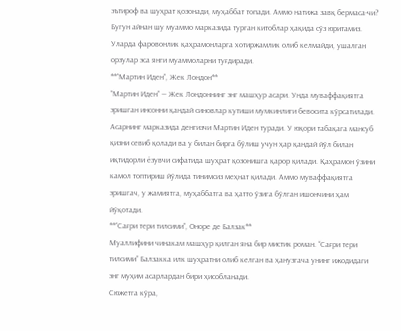эътироф ва шуҳрат қозонади, муҳаббат топади. Аммо натижа завқ бермаса-чи? Бугун айнан шу муаммо марказида турган китоблар ҳақида сўз юритамиз. Уларда фаровонлик қаҳрамонларга хотиржамлик олиб келмайди, ушалган орзулар эса янги муаммоларни туғдиради.
**“Мартин Иден”, Жек Лондон**
“Мартин Иден” — Жек Лондоннинг энг машҳур асари. Унда муваффақиятга эришган инсонни қандай синовлар кутиши мумкинлиги бевосита кўрсатилади.
Асарнинг марказида денгизчи Мартин Иден туради. У юқори табақага мансуб қизни севиб қолади ва у билан бирга бўлиш учун ҳар қандай йўл билан иқтидорли ёзувчи сифатида шуҳрат қозонишга қарор қилади. Қаҳрамон ўзини камол топтириш йўлида тинимсиз меҳнат қилади. Аммо муваффақиятга эришгач, у жамиятга, муҳаббатга ва ҳатто ўзига бўлган ишончини ҳам йўқотади.
**“Сағри тери тилсими”, Оноре де Балзак**
Муаллифини чинакам машҳур қилган яна бир мистик роман. “Сағри тери тилсими” Балзакка илк шуҳратни олиб келган ва ҳанузгача унинг ижодидаги энг муҳим асарлардан бири ҳисобланади.
Сюжетга кўра,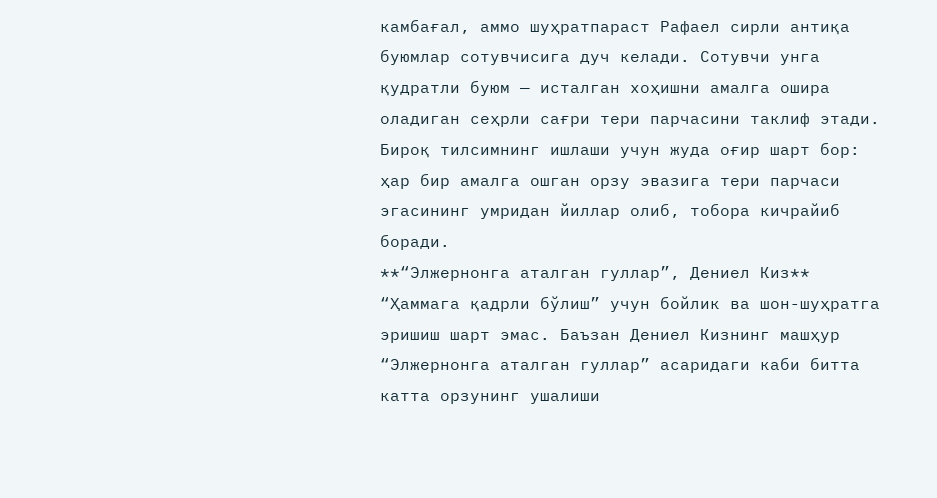камбағал, аммо шуҳратпараст Рафаел сирли антиқа буюмлар сотувчисига дуч келади. Сотувчи унга қудратли буюм — исталган хоҳишни амалга ошира оладиган сеҳрли сағри тери парчасини таклиф этади. Бироқ тилсимнинг ишлаши учун жуда оғир шарт бор: ҳар бир амалга ошган орзу эвазига тери парчаси эгасининг умридан йиллар олиб, тобора кичрайиб боради.
**“Элжернонга аталган гуллар”, Дениел Киз**
“Ҳаммага қадрли бўлиш” учун бойлик ва шон-шуҳратга эришиш шарт эмас. Баъзан Дениел Кизнинг машҳур “Элжернонга аталган гуллар” асаридаги каби битта катта орзунинг ушалиши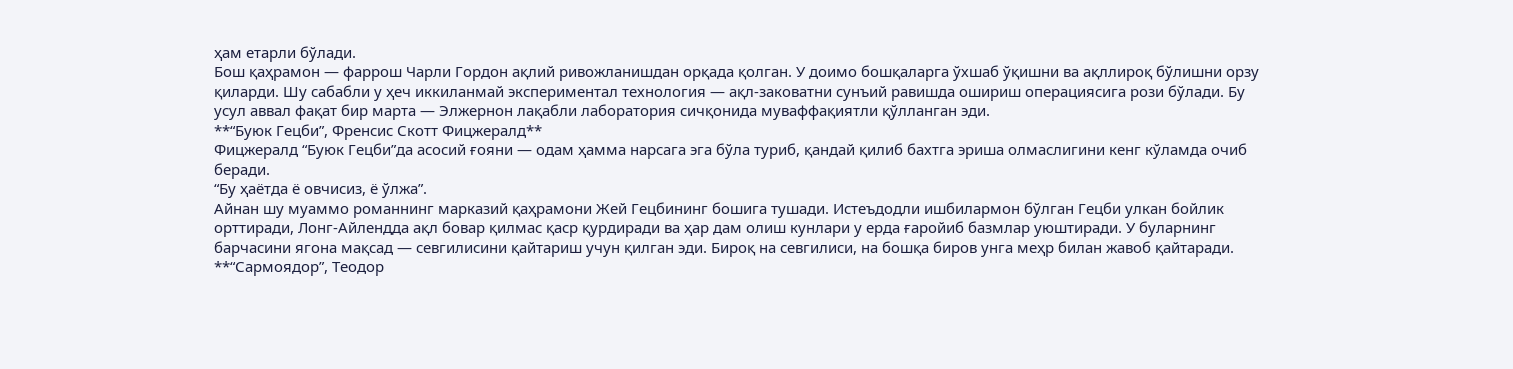ҳам етарли бўлади.
Бош қаҳрамон — фаррош Чарли Гордон ақлий ривожланишдан орқада қолган. У доимо бошқаларга ўхшаб ўқишни ва ақллироқ бўлишни орзу қиларди. Шу сабабли у ҳеч иккиланмай экспериментал технология — ақл-заковатни сунъий равишда ошириш операциясига рози бўлади. Бу усул аввал фақат бир марта — Элжернон лақабли лаборатория сичқонида муваффақиятли қўлланган эди.
**“Буюк Гецби”, Френсис Скотт Фицжералд**
Фицжералд “Буюк Гецби”да асосий ғояни — одам ҳамма нарсага эга бўла туриб, қандай қилиб бахтга эриша олмаслигини кенг кўламда очиб беради.
“Бу ҳаётда ё овчисиз, ё ўлжа”.
Айнан шу муаммо романнинг марказий қаҳрамони Жей Гецбининг бошига тушади. Истеъдодли ишбилармон бўлган Гецби улкан бойлик орттиради, Лонг-Айлендда ақл бовар қилмас қаср қурдиради ва ҳар дам олиш кунлари у ерда ғаройиб базмлар уюштиради. У буларнинг барчасини ягона мақсад — севгилисини қайтариш учун қилган эди. Бироқ на севгилиси, на бошқа биров унга меҳр билан жавоб қайтаради.
**“Сармоядор”, Теодор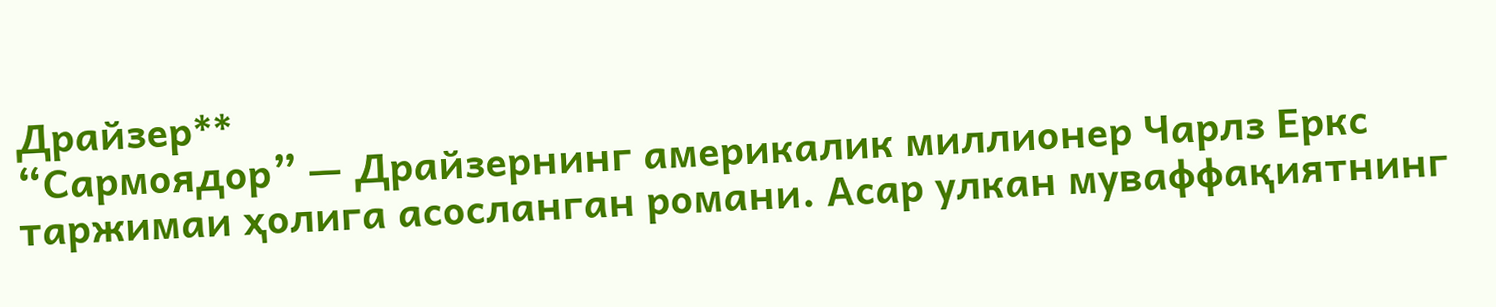Драйзер**
“Сармоядор” — Драйзернинг америкалик миллионер Чарлз Еркс таржимаи ҳолига асосланган романи. Асар улкан муваффақиятнинг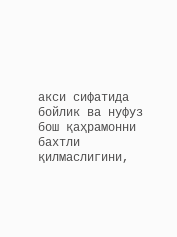акси сифатида бойлик ва нуфуз бош қаҳрамонни бахтли қилмаслигини,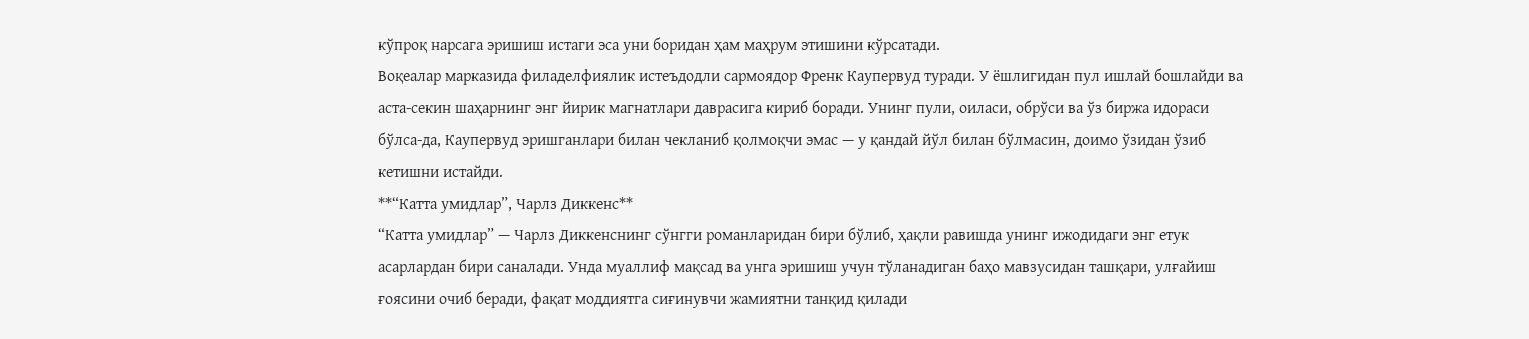кўпроқ нарсага эришиш истаги эса уни боридан ҳам маҳрум этишини кўрсатади.
Воқеалар марказида филаделфиялик истеъдодли сармоядор Френк Каупервуд туради. У ёшлигидан пул ишлай бошлайди ва аста-секин шаҳарнинг энг йирик магнатлари даврасига кириб боради. Унинг пули, оиласи, обрўси ва ўз биржа идораси бўлса-да, Каупервуд эришганлари билан чекланиб қолмоқчи эмас — у қандай йўл билан бўлмасин, доимо ўзидан ўзиб кетишни истайди.
**“Катта умидлар”, Чарлз Диккенс**
“Катта умидлар” — Чарлз Диккенснинг сўнгги романларидан бири бўлиб, ҳақли равишда унинг ижодидаги энг етук асарлардан бири саналади. Унда муаллиф мақсад ва унга эришиш учун тўланадиган баҳо мавзусидан ташқари, улғайиш ғоясини очиб беради, фақат моддиятга сиғинувчи жамиятни танқид қилади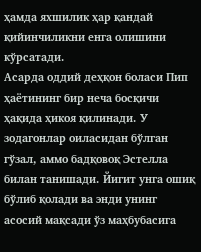ҳамда яхшилик ҳар қандай қийинчиликни енга олишини кўрсатади.
Асарда оддий деҳқон боласи Пип ҳаётининг бир неча босқичи ҳақида ҳикоя қилинади. У зодагонлар оиласидан бўлган гўзал, аммо бадқовоқ Эстелла билан танишади. Йигит унга ошиқ бўлиб қолади ва энди унинг асосий мақсади ўз маҳбубасига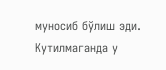муносиб бўлиш эди. Кутилмаганда у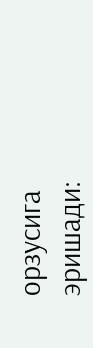орзусига эришади: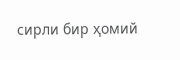сирли бир ҳомий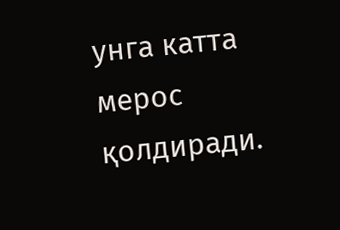унга катта мерос қолдиради.